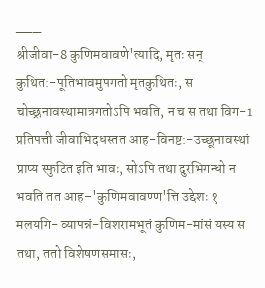___
श्रीजीवा-8 कुणिमवावणे'त्यादि, मृतः सन् कुथित:-पूतिभावमुपगतो मृतकुथितः, स चोच्छ्रनावस्थामात्रगतोऽपि भवति, न च स तथा विग-1 प्रतिपत्ती जीवाभिदधस्तत आह-विनष्ट:-उच्छूनावस्थां प्राप्य स्फुटित इति भावः, सोऽपि तथा दुरभिगन्धो न भवति तत आह–'कुणिमवावण्ण'त्ति उद्देशः १ मलयगि- व्यापन्नं-विशरामभूतं कुणिम-मांसं यस्य स तथा, ततो विशेषणसमासः,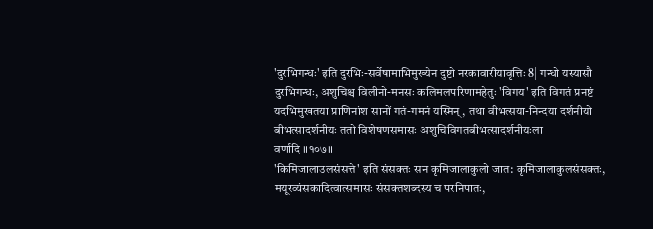'दुरभिगन्धः' इति दुरभिः-सर्वेषामाभिमुख्येन दुष्टो नरकावारीयावृत्तिः 8| गन्धो यस्यासौ दुरभिगन्धः, अशुचिश्च विलीनो-मनसः कलिमलपरिणामहेतुः 'विगय' इति विगतं प्रनष्टं यदभिमुखतया प्राणिनांश सानों गतं-गमनं यस्मिन् , तथा वीभत्सया-निन्दया दर्शनीयो बीभत्सादर्शनीयः ततो विशेषणसमासः अशुचिविगतबीभत्सादर्शनीयःला
वर्णादि ॥१०७॥
'किमिजालाउलसंसत्ते' इति संसक्तः सन कृमिजालाकुलो जात: कृमिजालाकुलसंसक्तः, मयूरव्यंसकादित्वात्समासः संसक्तशब्दस्य च परनिपातः,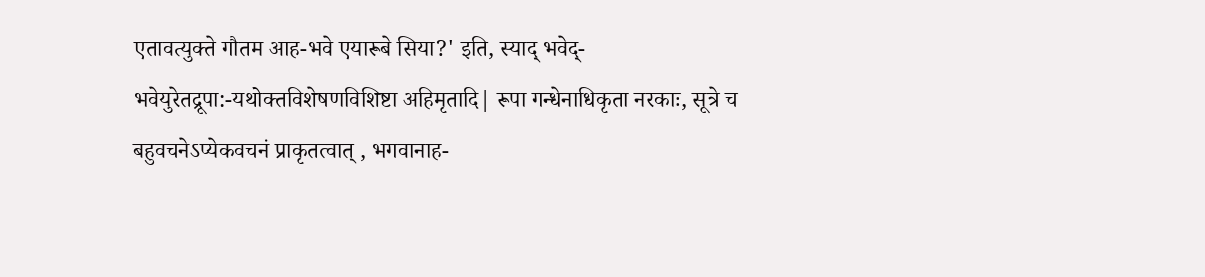एतावत्युक्ते गौतम आह-भवे एयारूबे सिया?' इति, स्याद् भवेद्-भवेयुरेतद्रूपा:-यथोक्तविशेषणविशिष्टा अहिमृतादि| रूपा गन्धेनाधिकृता नरकाः, सूत्रे च बहुवचनेऽप्येकवचनं प्राकृतत्वात् , भगवानाह-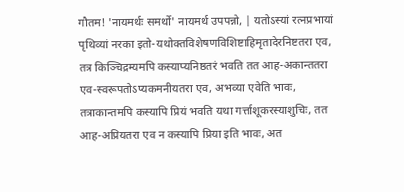गौतम! 'नायमर्थः समर्थो' नायमर्थ उपपन्नो, | यतोऽस्यां रत्नप्रभायां पृथिव्यां नरका इतो-यथोक्तविशेषणविशिष्टाहिमृतादेरनिष्टतरा एव, तत्र किञ्चिद्रम्यमपि कस्याप्यनिष्ठतरं भवति तत आह-अकान्ततरा एव-स्वरूपतोऽप्यकमनीयतरा एव, अभव्या एवेति भावः, तत्राकान्तमपि कस्यापि प्रियं भवति यथा गर्त्ताशूकरस्याशुचिः, तत आह-अप्रियतरा एव न कस्यापि प्रिया इति भावः, अत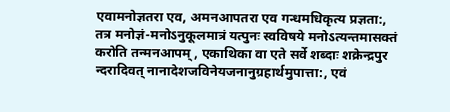एवामनोज्ञतरा एव, अमनआपतरा एव गन्धमधिकृत्य प्रज्ञता:, तत्र मनोज्ञं-मनोऽनुकूलमात्रं यत्पुनः स्वविषये मनोऽत्यन्तमासक्तं करोति तन्मनआपम् , एकाथिका वा एते सर्वे शब्दाः शक्रेन्द्रपुर
न्दरादिवत् नानादेशजविनेयजनानुग्रहार्थमुपात्ता:, एवं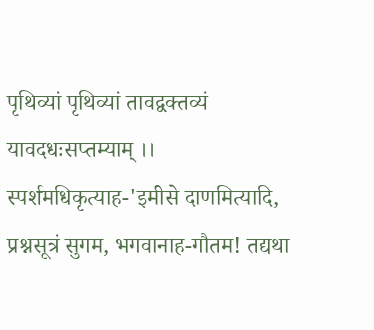पृथिव्यां पृथिव्यां तावद्वक्तव्यं यावदधःसप्तम्याम् ।। स्पर्शमधिकृत्याह-'इमीसे दाणमित्यादि, प्रश्नसूत्रं सुगम, भगवानाह-गौतम! तद्यथा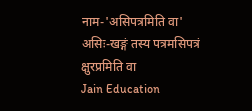नाम-'असिपत्रमिति वा' असिः-खङ्गं तस्य पत्रमसिपत्रं क्षुरप्रमिति वा
Jain Education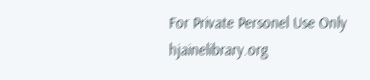For Private Personel Use Only
hjainelibrary.org